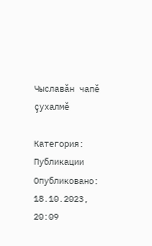Чыславăн чапĕ çухалмĕ

Категория: Публикации Опубликовано: 18.10.2023, 20:09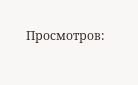Просмотров: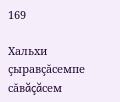169

Хальхи çыравçăсемпе сăвăçăсем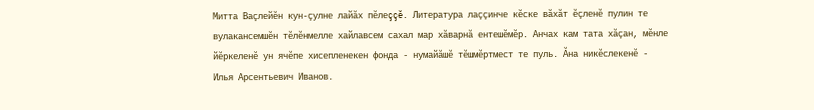Митта Ваçлейĕн кун-çулне лайăх пĕлеççĕ. Литература лаççинче кĕске вăхăт ĕçленĕ пулин те вулакансемшĕн тĕлĕнмелле хайлавсем сахал мар хăварнă ентешĕмĕр. Анчах кам тата хăçан, мĕнле йĕркеленĕ ун ячĕпе хисепленекен фонда - нумайăшĕ тĕшмĕртмест те пуль. Ăна никĕслекенĕ - Илья Арсентьевич Иванов.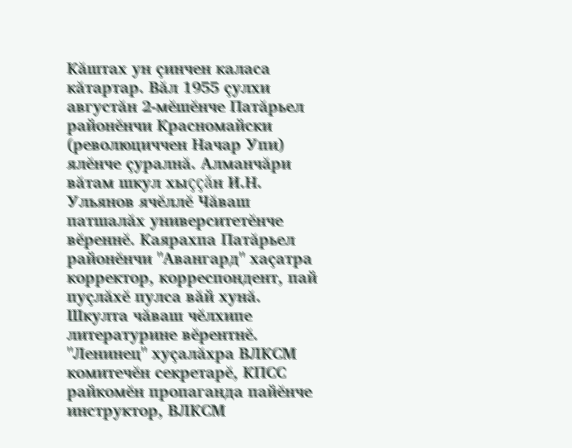Кăштах ун çинчен каласа кăтартар. Вăл 1955 çулхи августăн 2-мĕшĕнче Патăрьел районĕнчи Красномайски (революциччен Начар Упи) ялĕнче çуралнă. Алманчăри вăтам шкул хыççăн И.Н. Ульянов ячĕллĕ Чăваш патшалăх университетĕнче вĕреннĕ. Каярахпа Патăрьел районĕнчи "Авангард" хаçатра корректор, корреспондент, пай пуçлăхĕ пулса вăй хунă. Шкулта чăваш чĕлхипе литературине вĕрентнĕ. "Ленинец" хуçалăхра ВЛКСМ комитечĕн секретарĕ, КПСС райкомĕн пропаганда пайĕнче инструктор, ВЛКСМ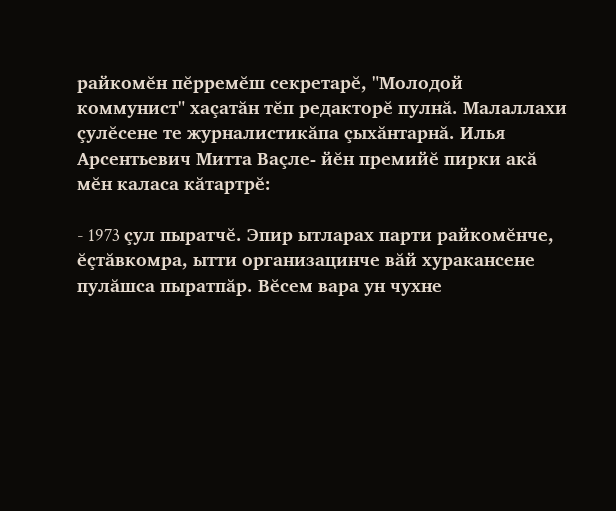райкомĕн пĕрремĕш секретарĕ, "Молодой коммунист" хаçатăн тĕп редакторĕ пулнă. Малаллахи çулĕсене те журналистикăпа çыхăнтарнă. Илья Арсентьевич Митта Ваçле- йĕн премийĕ пирки акă мĕн каласа кăтартрĕ:

- 1973 çул пыратчĕ. Эпир ытларах парти райкомĕнче, ĕçтăвкомра, ытти организацинче вăй хуракансене пулăшса пыратпăр. Вĕсем вара ун чухне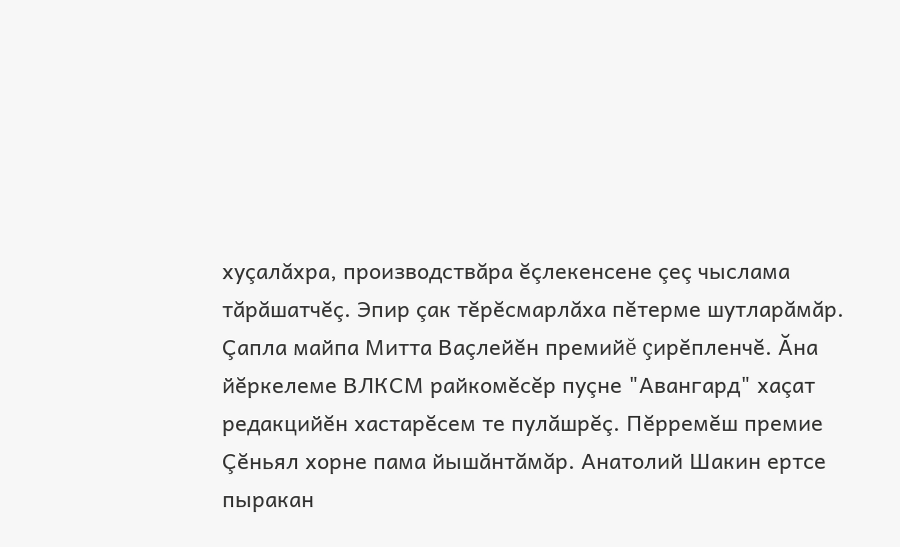хуçалăхра, производствăра ĕçлекенсене çеç чыслама тăрăшатчĕç. Эпир çак тĕрĕсмарлăха пĕтерме шутларăмăр. Çапла майпа Митта Ваçлейĕн премийĕ çирĕпленчĕ. Ăна йĕркелеме ВЛКСМ райкомĕсĕр пуçне "Авангард" хаçат редакцийĕн хастарĕсем те пулăшрĕç. Пĕрремĕш премие Çĕньял хорне пама йышăнтăмăр. Анатолий Шакин ертсе пыракан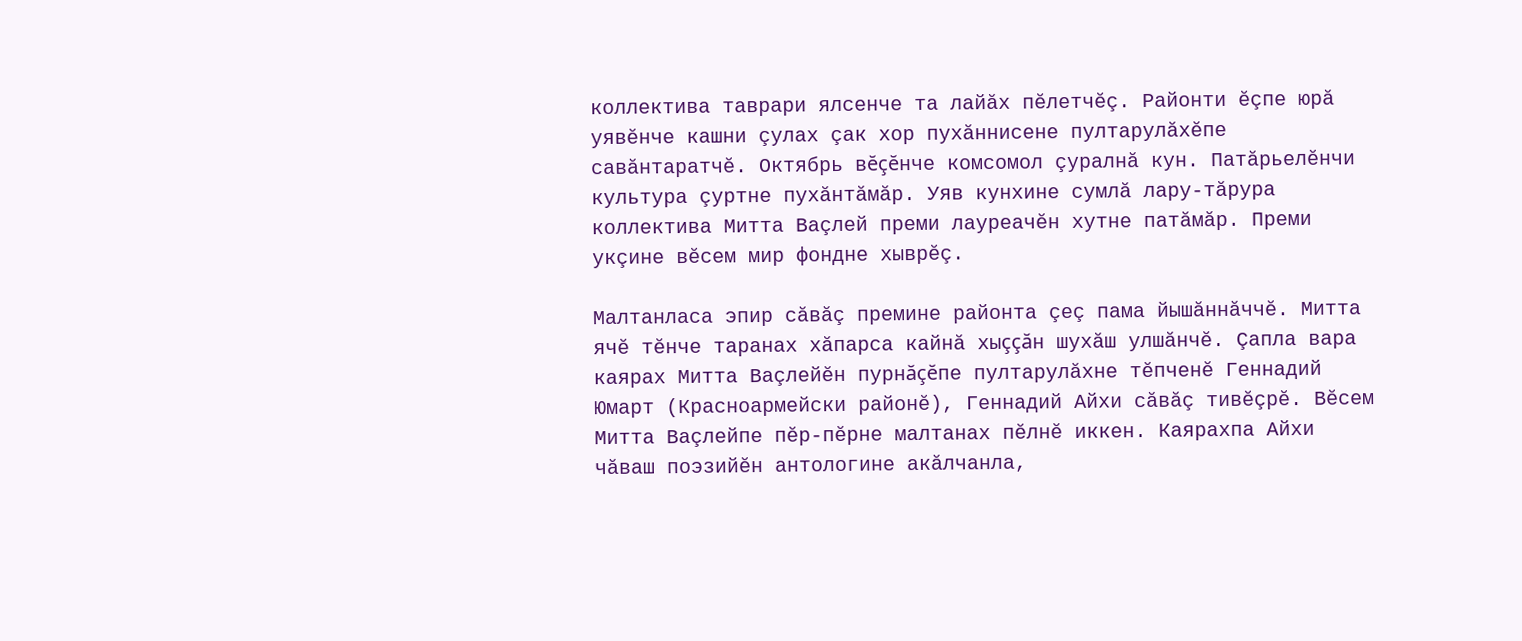коллектива таврари ялсенче та лайăх пĕлетчĕç. Районти ĕçпе юрă уявĕнче кашни çулах çак хор пухăннисене пултарулăхĕпе савăнтаратчĕ. Октябрь вĕçĕнче комсомол çуралнă кун. Патăрьелĕнчи культура çуртне пухăнтăмăр. Уяв кунхине сумлă лару-тăрура коллектива Митта Ваçлей преми лауреачĕн хутне патăмăр. Преми укçине вĕсем мир фондне хыврĕç.

Малтанласа эпир сăвăç премине районта çеç пама йышăннăччĕ. Митта ячĕ тĕнче таранах хăпарса кайнă хыççăн шухăш улшăнчĕ. Çапла вара каярах Митта Ваçлейĕн пурнăçĕпе пултарулăхне тĕпченĕ Геннадий Юмарт (Красноармейски районĕ), Геннадий Айхи сăвăç тивĕçрĕ. Вĕсем Митта Ваçлейпе пĕр-пĕрне малтанах пĕлнĕ иккен. Каярахпа Айхи чăваш поэзийĕн антологине акăлчанла,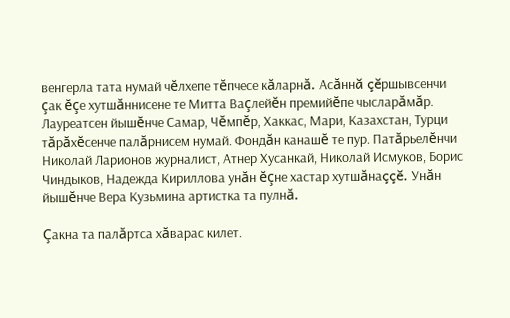венгерла тата нумай чĕлхепе тĕпчесе кăларнă. Асăннă çĕршывсенчи çак ĕçе хутшăннисене те Митта Ваçлейĕн премийĕпе чысларăмăр. Лауреатсен йышĕнче Самар, Чĕмпĕр, Хаккас, Мари, Казахстан, Турци тăрăхĕсенче палăрнисем нумай. Фондăн канашĕ те пур. Патăрьелĕнчи Николай Ларионов журналист, Атнер Хусанкай, Николай Исмуков, Борис Чиндыков, Надежда Кириллова унăн ĕçне хастар хутшăнаççĕ. Унăн йышĕнче Вера Кузьмина артистка та пулнă.

Çакна та палăртса хăварас килет.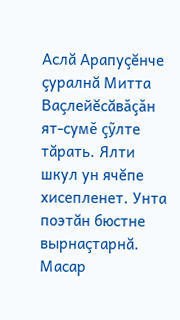Аслă Арапуçĕнче çуралнă Митта Ваçлейĕсăвăçăн ят-сумĕ çỹлте тăрать. Ялти шкул ун ячĕпе хисепленет. Унта поэтăн бюстне вырнаçтарнă. Масар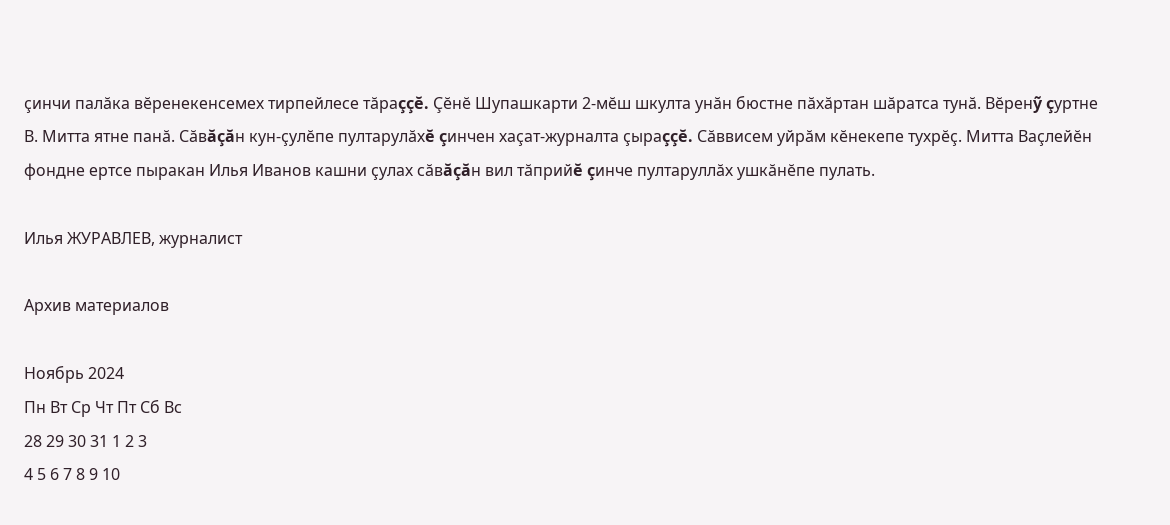çинчи палăка вĕренекенсемех тирпейлесе тăраççĕ. Çĕнĕ Шупашкарти 2-мĕш шкулта унăн бюстне пăхăртан шăратса тунă. Вĕренỹ çуртне В. Митта ятне панă. Сăвăçăн кун-çулĕпе пултарулăхĕ çинчен хаçат-журналта çыраççĕ. Сăввисем уйрăм кĕнекепе тухрĕç. Митта Ваçлейĕн фондне ертсе пыракан Илья Иванов кашни çулах сăвăçăн вил тăприйĕ çинче пултаруллăх ушкăнĕпе пулать.

Илья ЖУРАВЛЕВ, журналист

Архив материалов

Ноябрь 2024
Пн Вт Ср Чт Пт Сб Вс
28 29 30 31 1 2 3
4 5 6 7 8 9 10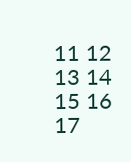11 12 13 14 15 16 17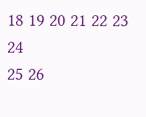18 19 20 21 22 23 24
25 26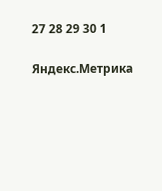27 28 29 30 1

Яндекс.Метрика